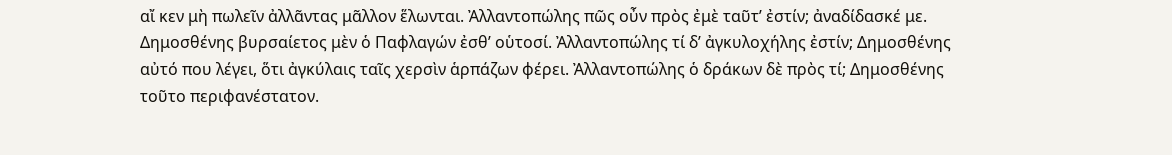αἴ κεν μὴ πωλεῖν ἀλλᾶντας μᾶλλον ἕλωνται. Ἀλλαντοπώλης πῶς οὖν πρὸς ἐμὲ ταῦτʼ ἐστίν; ἀναδίδασκέ με. Δημοσθένης βυρσαίετος μὲν ὁ Παφλαγών ἐσθʼ οὑτοσί. Ἀλλαντοπώλης τί δʼ ἀγκυλοχήλης ἐστίν; Δημοσθένης αὐτό που λέγει, ὅτι ἀγκύλαις ταῖς χερσὶν ἁρπάζων φέρει. Ἀλλαντοπώλης ὁ δράκων δὲ πρὸς τί; Δημοσθένης τοῦτο περιφανέστατον.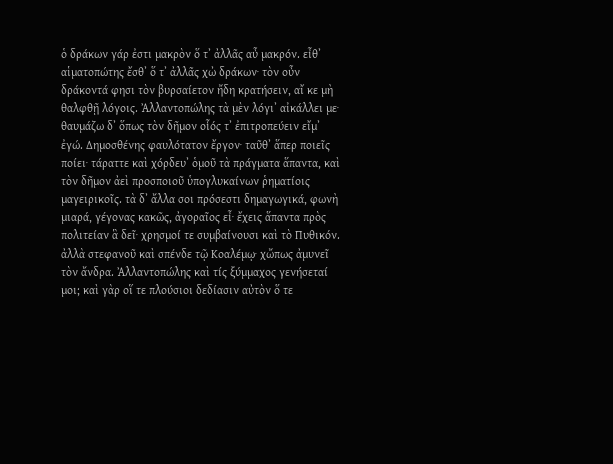ὁ δράκων γάρ ἐστι μακρὸν ὅ τʼ ἀλλᾶς αὖ μακρόν. εἶθʼ αἱματοπώτης ἔσθʼ ὅ τʼ ἀλλᾶς χὠ δράκων· τὸν οὖν δράκοντά φησι τὸν βυρσαίετον ἤδη κρατήσειν, αἴ κε μὴ θαλφθῇ λόγοις. Ἀλλαντοπώλης τὰ μὲν λόγιʼ αἰκάλλει με· θαυμάζω δʼ ὅπως τὸν δῆμον οἷός τʼ ἐπιτροπεύειν εἴμʼ ἐγώ. Δημοσθένης φαυλότατον ἔργον· ταῦθʼ ἅπερ ποιεῖς ποίει· τάραττε καὶ χόρδευʼ ὁμοῦ τὰ πράγματα ἅπαντα, καὶ τὸν δῆμον ἀεὶ προσποιοῦ ὑπογλυκαίνων ῥηματίοις μαγειρικοῖς. τὰ δʼ ἄλλα σοι πρόσεστι δημαγωγικά, φωνὴ μιαρά, γέγονας κακῶς, ἀγοραῖος εἶ· ἔχεις ἅπαντα πρὸς πολιτείαν ἃ δεῖ· χρησμοί τε συμβαίνουσι καὶ τὸ Πυθικόν. ἀλλὰ στεφανοῦ καὶ σπένδε τῷ Κοαλέμῳ· χὤπως ἀμυνεῖ τὸν ἄνδρα. Ἀλλαντοπώλης καὶ τίς ξύμμαχος γενήσεταί μοι; καὶ γὰρ οἵ τε πλούσιοι δεδίασιν αὐτὸν ὅ τε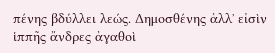πένης βδύλλει λεώς. Δημοσθένης ἀλλʼ εἰσὶν ἱππῆς ἄνδρες ἀγαθοὶ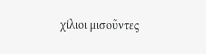χίλιοι μισοῦντες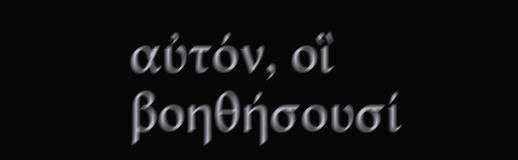αὐτόν, οἳ βοηθήσουσί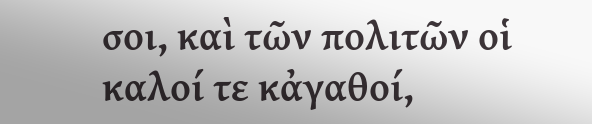σοι, καὶ τῶν πολιτῶν οἱ καλοί τε κἀγαθοί,